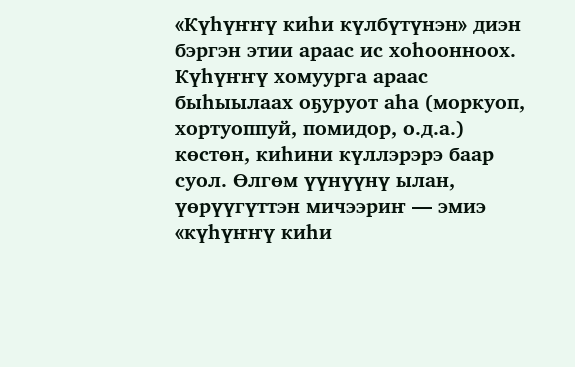«Күһүҥҥү киһи күлбүтүнэн» диэн бэргэн этии араас ис хоһоонноох. Күһүҥҥү хомуурга араас быһыылаах оҕуруот аһа (моркуоп, хортуоппуй, помидор, о.д.а.) көстөн, киһини күллэрэрэ баар суол. Өлгөм үүнүүнү ылан, үөрүүгүттэн мичээриҥ — эмиэ «күһүҥҥү киһи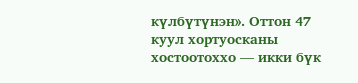күлбүтүнэн». Оттон 47 куул хортуосканы хостоотоххо — икки бүк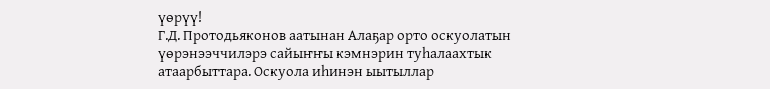үөрүү!
Г.Д. Протодьяконов аатынан Алаҕар орто оскуолатын үөрэнээччилэрэ сайыҥҥы кэмнэрин туһалаахтык атаарбыттара. Оскуола иһинэн ыытыллар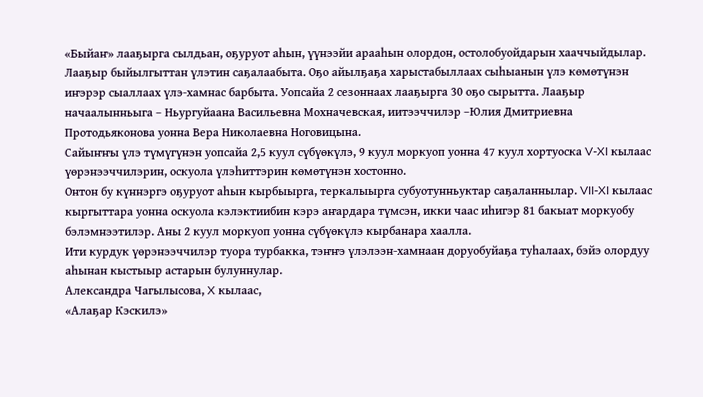«Быйаҥ» лааҕырга сылдьан, оҕуруот аһын, үүнээйи арааһын олордон, остолобуойдарын хааччыйдылар.
Лааҕыр быйылгыттан үлэтин саҕалаабыта. Оҕо айылҕаҕа харыстабыллаах сыһыанын үлэ көмөтүнэн иҥэрэр сыаллаах үлэ-хамнас барбыта. Уопсайа 2 сезоннаах лааҕырга 30 оҕо сырытта. Лааҕыр начаалынньыга – Ньургуйаана Васильевна Мохначевская, иитээччилэр –Юлия Дмитриевна Протодьяконова уонна Вера Николаевна Ноговицына.
Сайыҥҥы үлэ түмүгүнэн уопсайа 2,5 куул сүбүөкүлэ, 9 куул моркуоп уонна 47 куул хортуоска V-XI кылаас үөрэнээччилэрин, оскуола үлэһиттэрин көмөтүнэн хостонно.
Онтон бу күннэргэ оҕуруот аһын кырбыырга, теркалыырга субуотунньуктар саҕаланнылар. VII-XI кылаас кыргыттара уонна оскуола кэлэктиибин кэрэ аҥардара түмсэн, икки чаас иһигэр 81 бакыат моркуобу бэлэмнээтилэр. Аны 2 куул моркуоп уонна сүбүөкүлэ кырбанара хаалла.
Ити курдук үөрэнээччилэр туора турбакка, тэҥҥэ үлэлээн-хамнаан доруобуйаҕа туһалаах, бэйэ олордуу аһынан кыстыыр астарын булуннулар.
Александра Чагылысова, X кылаас,
«Алаҕар Кэскилэ»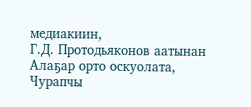медиакиин,
Г.Д. Протодьяконов аатынан Алаҕар орто оскуолата,
Чурапчы